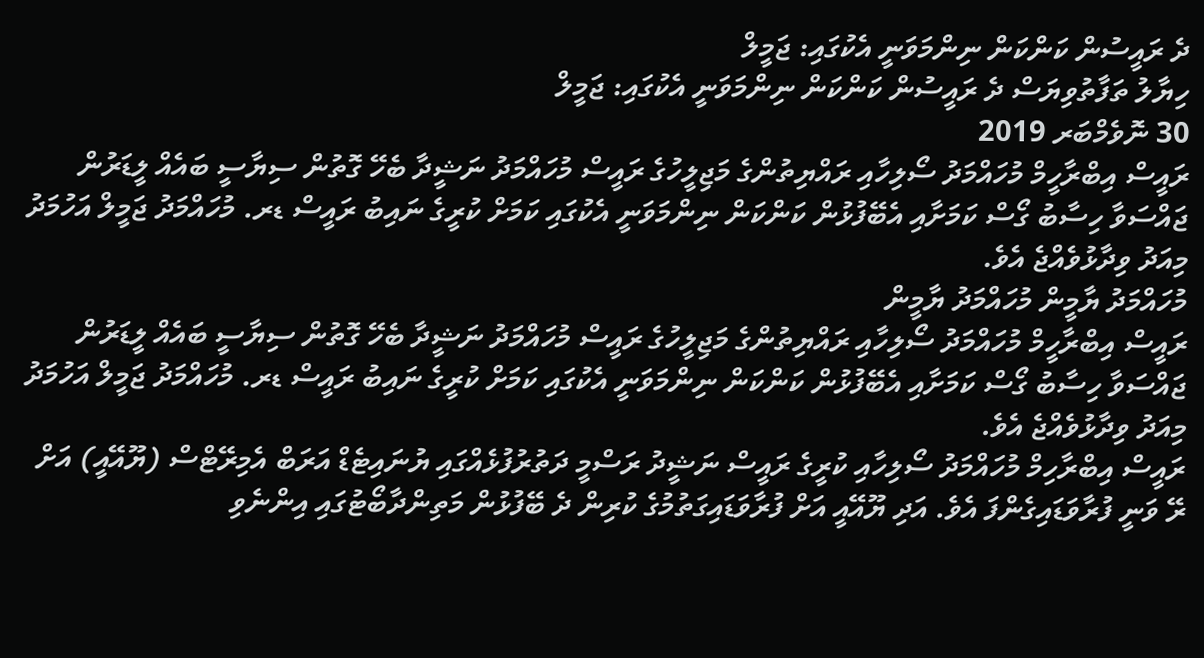ދެ ރައީސުން ކަންކަން ނިންމަވަނީ އެކުގައި: ޖަމީލް
ހިޔާލު ތަފާތުވިޔަސް ދެ ރައީސުން ކަންކަން ނިންމަވަނީ އެކުގައި: ޖަމީލް
30 ނޮވެމްބަރ 2019
ރައީސް އިބްރާހީމް މުހައްމަދު ސޯލިހާއި ރައްޔިތުންގެ މަޖިލީހުގެ ރައީސް މުހައްމަދު ނަޝީދާ ބެހޭ ގޮތުން ސިޔާސީ ބައެއް ލީޑަރުން ޖައްސަވާ ހިސާބު ގޯސް ކަމަށާއި އެބޭފުޅުން ކަންކަން ނިންމަވަނީ އެކުގައި ކަމަށް ކުރީގެ ނައިބު ރައީސް ޑރ. މުހައްމަދު ޖަމީލް އަހުމަދު މިއަދު ވިދާޅުވެއްޖެ އެވެ.
މުހައްމަދު ޔާމީން މުހައްމަދު ޔާމީން
ރައީސް އިބްރާހީމް މުހައްމަދު ސޯލިހާއި ރައްޔިތުންގެ މަޖިލީހުގެ ރައީސް މުހައްމަދު ނަޝީދާ ބެހޭ ގޮތުން ސިޔާސީ ބައެއް ލީޑަރުން ޖައްސަވާ ހިސާބު ގޯސް ކަމަށާއި އެބޭފުޅުން ކަންކަން ނިންމަވަނީ އެކުގައި ކަމަށް ކުރީގެ ނައިބު ރައީސް ޑރ. މުހައްމަދު ޖަމީލް އަހުމަދު މިއަދު ވިދާޅުވެއްޖެ އެވެ.
ރައީސް އިބްރާހިމް މުހައްމަދު ސޯލިހާއި ކުރީގެ ރައީސް ނަޝީދު ރަސްމީ ދަތުރުފުޅެއްގައި ޔުނައިޓެޑް އަރަބް އެމިރޭޓްސް (ޔޫއޭއީ) އަށް ރޭ ވަނީ ފުރާވަޑައިގެންފަ އެވެ. އަދި ޔޫއޭއީ އަށް ފުރާވަޑައިގަތުމުގެ ކުރިން ދެ ބޭފުޅުން މަތިންދާބޯޓުގައި އިންނެވި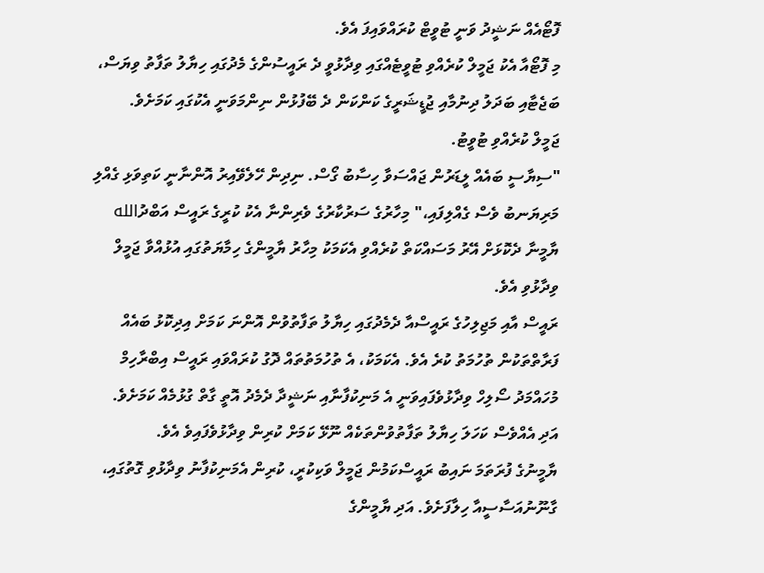ފޮޓޯއެއް ނަޝީދު ވަނީ ޓުވީޓް ކުރައްވައިފަ އެވެ.
މި ފޮޓޯއާ އެކު ޖަމީލް ކުރެއްވި ޓުވީޓެއްގައި ވިދާޅުވީ ދެ ރައީސުންގެ މެދުގައި ހިޔާލު ތަފާތު ވިޔަސް، ބަޖެޓާއި ބަދަލު ދިނުމާއި ޖުޑީޝަރީގެ ކަންކަން ދެ ބޭފުޅުން ނިންމަވަނީ އެކުގައި ކަމަށެވެ.
ޖަމީލް ކުރެއްވި ޓުވީޓު.
"ސިޔާސީ ބައެއް ލީޑަރުން ޖައްސަވާ ހިސާބު ގޯސް. ނިދިން ހޭލެވޭއިރު އޮންނާނީ ކަތިވަޅި ގެއްލި މަރިޔަނބު ވެސް ގެއްލިފައި،" މިހާރުގެ ސަރުކާރުގެ ވެރިންނާ އެކު ކުރީގެ ރައީސް އަބްދުالله ޔާމީނާ ދެކޮޅަށް އޭރު މަސައްކަތް ކުރެއްވި އެކަމަކު މިހާރު ޔާމީންގެ ހިމާޔަތުގައި އުޅުއްވާ ޖަމީލް ވިދާޅުވި އެވެ.
ރައީސް އާއި މަޖިލިހުގެ ރައީސްއާ ދެމެދުގައި ހިޔާލު ތަފާތުވުން އޮންނަ ކަމަށް އިދިކޮޅު ބައެއް ފަރާތްތަކުން ތުހުމަތު ކުރެ އެވެ. އެކަމަކު، އެ ތުހުމަތުތައް ދޮގު ކުރައްވައި ރައީސް އިބްރާހިމް މުހައްމަދު ސޯލިހް ވިދާޅުވެފައިވަނީ އެ މަނިކުފާނާއި ނަޝީދާ ދެމެދު އޮތީ ގާތް ގުޅުމެއް ކަމަށެވެ. އަދި އެއްވެސް ކަހަލަ ހިޔާލު ތަފާތުވުންތަކެއް ނޫޅޭ ކަމަށް ކުރިން ވިދާޅުވެފައިވެ އެވެ.
ޔާމީނުގެ ފުރަތަމަ ނައިބު ރައީސްކަމުން ޖަމީލް ވަކިކުރީ، ކުރިން އެމަނިކުފާނު ވިދާޅުވި ގޮތުގައި، ގާނޫނުއަސާސީއާ ހިލާފަށެވެ. އަދި ޔާމީންގެ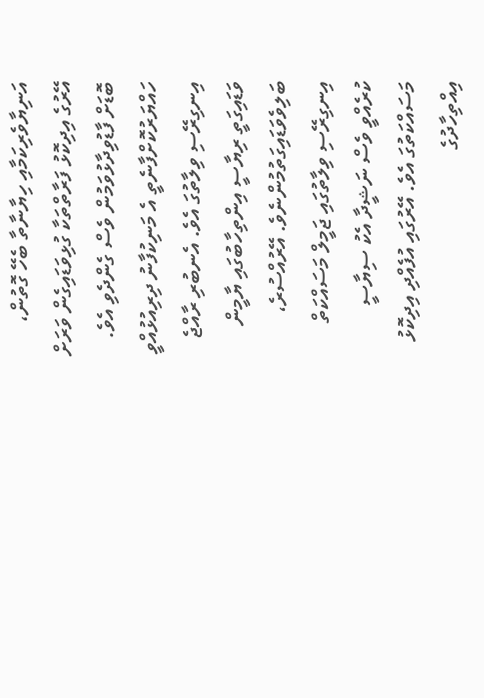އަނިޔާވެރިކަމާއި ހިޔާނާތާ ބެހޭ ގޮތުން، އޭރުގެ އިދިކޮޅު ފަރާތްތަކާ ގުޅިވަޑައިގެން ވަރަށް ބޮޑަށް ފާޑުވިދާޅުވަމުން ވެސް ގެންދެވި އެވެ.
ހައްޔަރުކޮށްފާނެތީ އެ މަނިކުފާނު ދިރިއުޅުއްވީ އިނގިރޭސި ވިލާތުގަ އެވެ. އެނބުރި ރާއްޖެ ވަޑައިގަތީ ރިޔާސީ އިންތިހާބުގައި ޔާމީން ބަލިވެވަޑައިގަތުމުންނެވެ. އޭރުއްސުރެ، އިނގިރޭސި ވިލާތުގައި ޖަމީލް މަސައްކަތް ކުރެއްވީ ވެސް ނަޝީދާ އެކު ސިޔާސީ މަސައްކަތުގަ އެވެ. އޭރުގައި އުފެއްދި އިދިކޮޅު އިއްތިހާދުގެ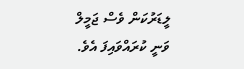ލީޑަރުކަން ވެސް ޖަމީލް ވަނީ ކުރައްވައިފަ އެވެ.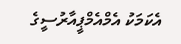އެކަމަކު އެމްއެމްޕީއާރުސީގެ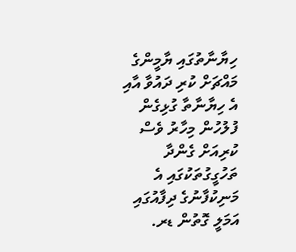ހިޔާނާތުގައި ޔާމީންގެ މައްޗަށް ކުރި ދައުވާ އާއި އެ ހިޔާނާތާ ގުޅިގެން ފުލުހުން މިހާރު ވެސް ކުރިއަށް ގެންދާ ތަހުގީގުތަކުގައި އެ މަނިކުފާނުގެ ދިފާއުގައި އަމަލީ ގޮތުން ޑރ.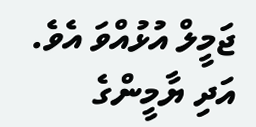ޖަމީލް އުޅުއްވަ އެވެ. އަދި ޔާމީންގެ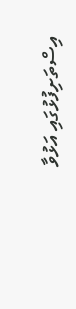އިސްތަށިފުޅުގައި އަޅުވާ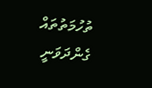ތުހުމަތުތައް ގެންދަވަނީ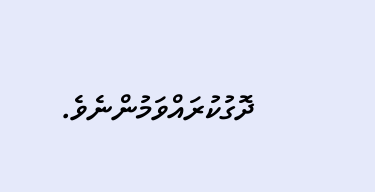ދޮގުކުރައްވަމުންނެވެ.